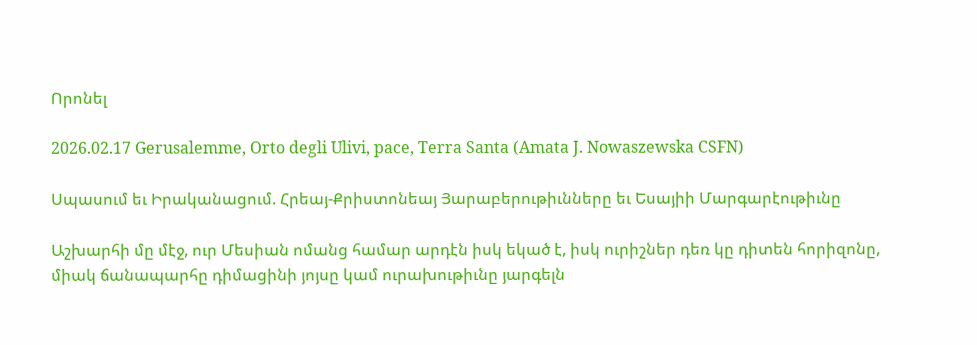Որոնել

2026.02.17 Gerusalemme, Orto degli Ulivi, pace, Terra Santa (Amata J. Nowaszewska CSFN)

Սպասում եւ Իրականացում. Հրեայ-Քրիստոնեայ Յարաբերութիւնները եւ Եսայիի Մարգարէութիւնը

Աշխարհի մը մէջ, ուր Մեսիան ոմանց համար արդէն իսկ եկած է, իսկ ուրիշներ դեռ կը դիտեն հորիզոնը, միակ ճանապարհը դիմացինի յոյսը կամ ուրախութիւնը յարգելն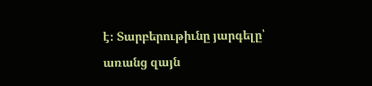է։ Տարբերութիւնը յարգելը՝ առանց զայն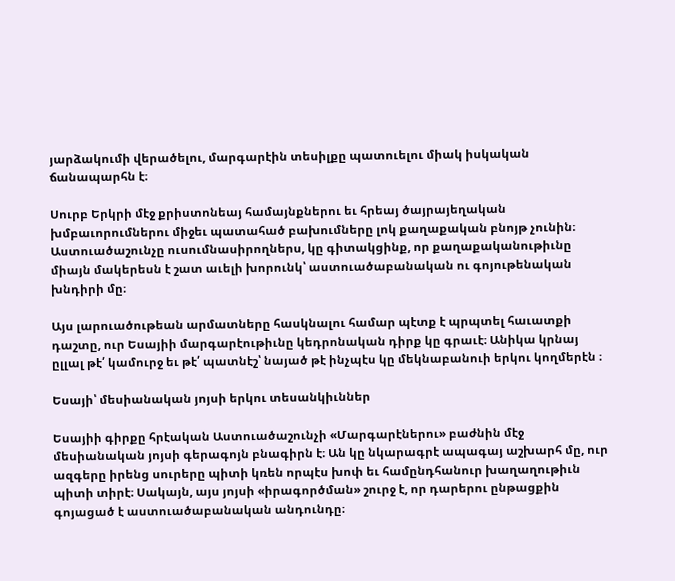յարձակումի վերածելու, մարգարէին տեսիլքը պատուելու միակ իսկական ճանապարհն է։

Սուրբ Երկրի մէջ քրիստոնեայ համայնքներու եւ հրեայ ծայրայեղական խմբաւորումներու միջեւ պատահած բախումները լոկ քաղաքական բնոյթ չունին։ Աստուածաշունչը ուսումնասիրողներս, կը գիտակցինք, որ քաղաքականութիւնը միայն մակերեսն է շատ աւելի խորունկ՝ աստուածաբանական ու գոյութենական խնդիրի մը։

Այս լարուածութեան արմատները հասկնալու համար պէտք է պրպտել հաւատքի դաշտը, ուր Եսայիի մարգարէութիւնը կեդրոնական դիրք կը գրաւէ։ Անիկա կրնայ ըլլալ թէ՛ կամուրջ եւ թէ՛ պատնէշ՝ նայած թէ ինչպէս կը մեկնաբանուի երկու կողմերէն ։

Եսայի՝ մեսիանական յոյսի երկու տեսանկիւններ

Եսայիի գիրքը հրէական Աստուածաշունչի «Մարգարէներու» բաժնին մէջ մեսիանական յոյսի գերագոյն բնագիրն է։ Ան կը նկարագրէ ապագայ աշխարհ մը, ուր ազգերը իրենց սուրերը պիտի կռեն որպէս խոփ եւ համընդհանուր խաղաղութիւն պիտի տիրէ։ Սակայն, այս յոյսի «իրագործման» շուրջ է, որ դարերու ընթացքին գոյացած է աստուածաբանական անդունդը։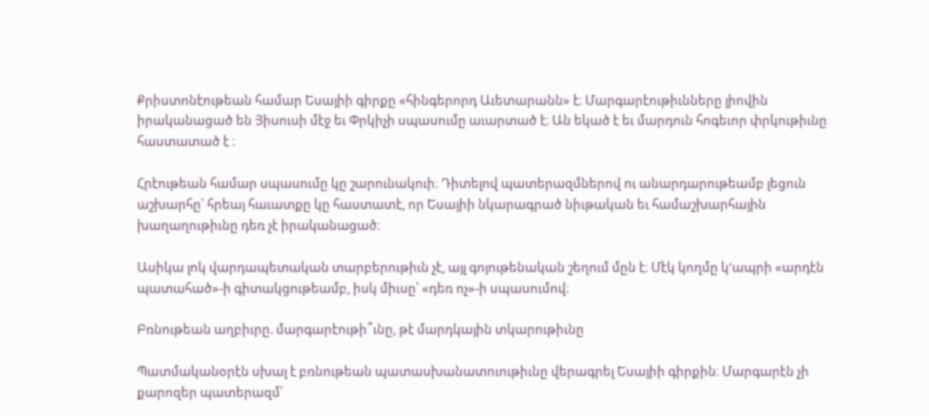Քրիստոնէութեան համար Եսայիի գիրքը «հինգերորդ Աւետարանն» է։ Մարգարէութիւնները լիովին իրականացած են Յիսուսի մէջ եւ Փրկիչի սպասումը աւարտած է։ Ան եկած է եւ մարդուն հոգեւոր փրկութիւնը հաստատած է ։

Հրէութեան համար սպասումը կը շարունակուի։ Դիտելով պատերազմներով ու անարդարութեամբ լեցուն աշխարհը՝ հրեայ հաւատքը կը հաստատէ, որ Եսայիի նկարագրած նիւթական եւ համաշխարհային խաղաղութիւնը դեռ չէ իրականացած։

Ասիկա լոկ վարդապետական տարբերութիւն չէ, այլ գոյութենական շեղում մըն է։ Մէկ կողմը կ'ապրի «արդէն պատահած»-ի գիտակցութեամբ, իսկ միւսը՝ «դեռ ոչ»-ի սպասումով։

Բռնութեան աղբիւրը. մարգարէութի՞ւնը, թէ մարդկային տկարութիւնը

Պատմականօրէն սխալ է բռնութեան պատասխանատուութիւնը վերագրել Եսայիի գիրքին։ Մարգարէն չի քարոզեր պատերազմ՝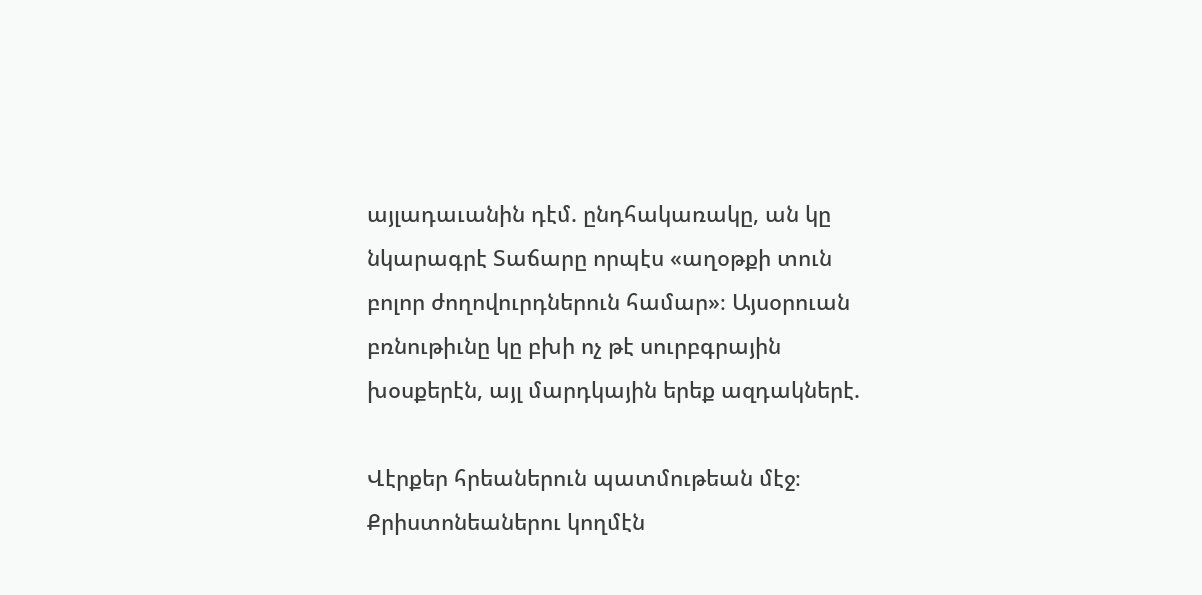այլադաւանին դէմ. ընդհակառակը, ան կը նկարագրէ Տաճարը որպէս «աղօթքի տուն բոլոր ժողովուրդներուն համար»։ Այսօրուան բռնութիւնը կը բխի ոչ թէ սուրբգրային խօսքերէն, այլ մարդկային երեք ազդակներէ.

Վէրքեր հրեաներուն պատմութեան մէջ։ Քրիստոնեաներու կողմէն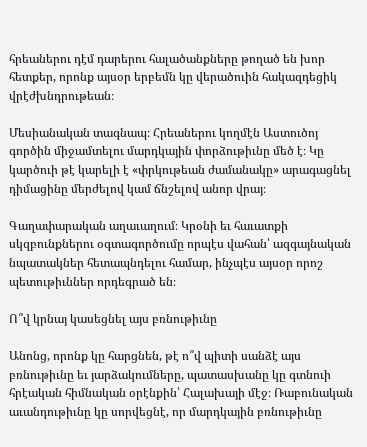հրեաներու դէմ դարերու հալածանքները թողած են խոր հետքեր, որոնք այսօր երբեմն կը վերածուին հակազդեցիկ վրէժխնդրութեան։

Մեսիանական տագնապ։ Հրեաներու կողմէն Աստուծոյ գործին միջամտելու մարդկային փորձութիւնը մեծ է։ Կը կարծուի թէ կարելի է «փրկութեան ժամանակը» արագացնել դիմացինը մերժելով կամ ճնշելով անոր վրայ։

Գաղափարական աղաւաղում։ Կրօնի եւ հաւատքի սկզբունքներու օգտագործումը որպէս վահան՝ ազգայնական նպատակներ հետապնդելու համար, ինչպէս այսօր որոշ պետութիւններ որդեգրած են։

Ո՞վ կրնայ կասեցնել այս բռնութիւնը

Անոնց, որոնք կը հարցնեն, թէ ո՞վ պիտի սանձէ այս բռնութիւնը եւ յարձակումները, պատասխանը կը գտնուի հրէական հիմնական օրէնքին՝ Հալախայի մէջ։ Ռաբունական աւանդութիւնը կը սորվեցնէ, որ մարդկային բռնութիւնը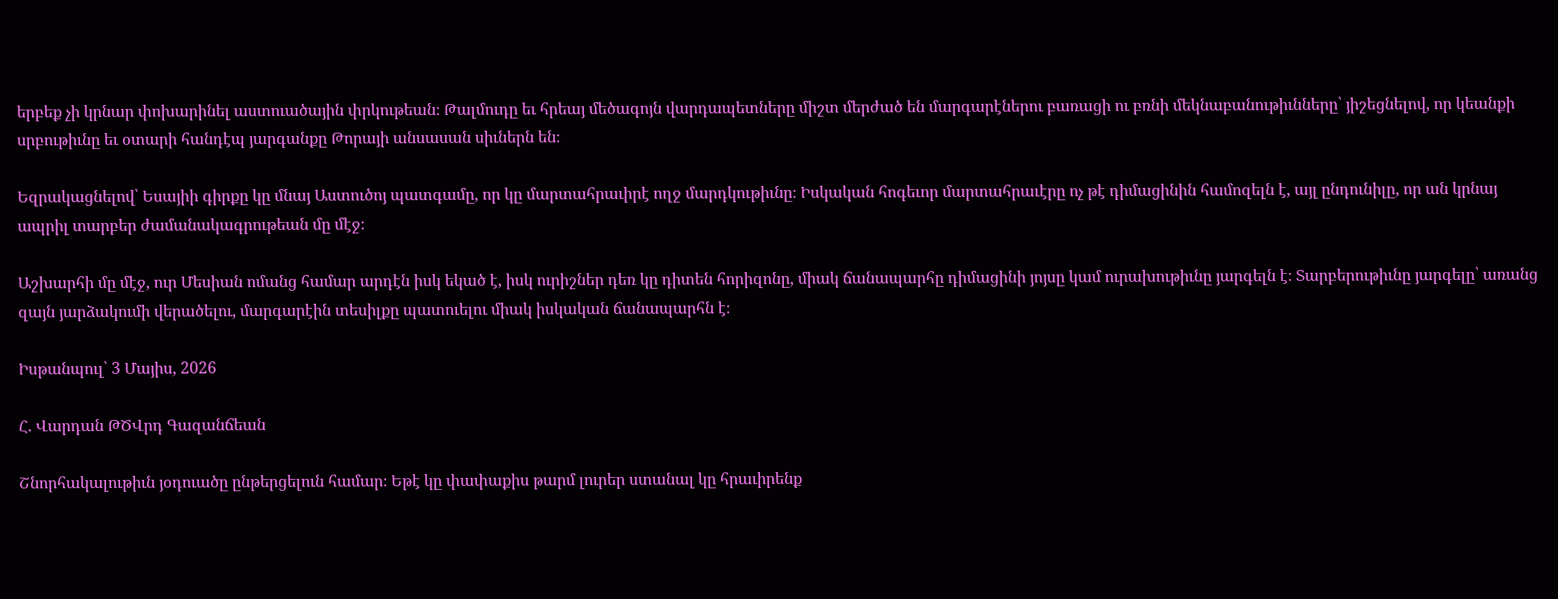երբեք չի կրնար փոխարինել աստուածային փրկութեան։ Թալմուդը եւ հրեայ մեծագոյն վարդապետները միշտ մերժած են մարգարէներու բառացի ու բռնի մեկնաբանութիւնները՝ յիշեցնելով, որ կեանքի սրբութիւնը եւ օտարի հանդէպ յարգանքը Թորայի անսասան սիւներն են։

Եզրակացնելով՝ Եսայիի գիրքը կը մնայ Աստուծոյ պատգամը, որ կը մարտահրաւիրէ ողջ մարդկութիւնը։ Իսկական հոգեւոր մարտահրաւէրը ոչ թէ դիմացինին համոզելն է, այլ ընդունիլը, որ ան կրնայ ապրիլ տարբեր ժամանակագրութեան մը մէջ։

Աշխարհի մը մէջ, ուր Մեսիան ոմանց համար արդէն իսկ եկած է, իսկ ուրիշներ դեռ կը դիտեն հորիզոնը, միակ ճանապարհը դիմացինի յոյսը կամ ուրախութիւնը յարգելն է։ Տարբերութիւնը յարգելը՝ առանց զայն յարձակումի վերածելու, մարգարէին տեսիլքը պատուելու միակ իսկական ճանապարհն է։

Իսթանպուլ՝ 3 Մայիս, 2026

Հ. Վարդան ԹԾՎրդ Գազանճեան

Շնորհակալութիւն յօդուածը ընթերցելուն համար։ Եթէ կը փափաքիս թարմ լուրեր ստանալ կը հրաւիրենք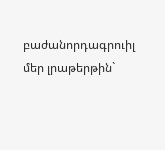բաժանորդագրուիլ մեր լրաթերթին`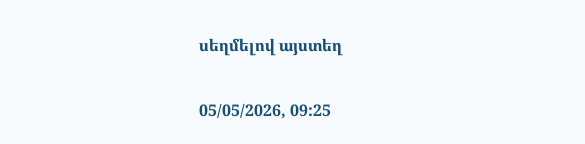սեղմելով այստեղ

05/05/2026, 09:25